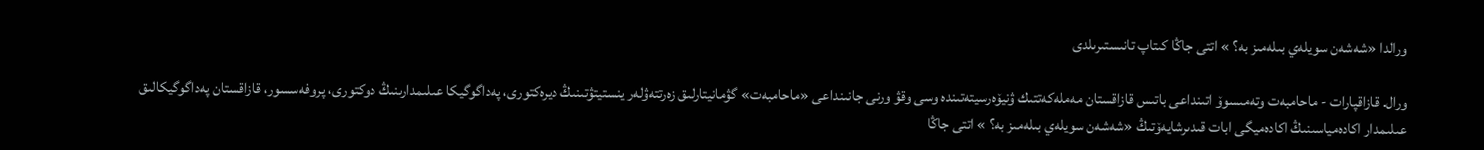ورالدا «شەشەن سويلەي بىلەمىز بە؟ » اتتى جاڭا كىتاپ تانىستىرىلدى

ورال. قازاقپارات - ماحامبەت وتەمىسوۆ اتىنداعى باتىس قازاقستان مەملەكەتتىك ۋنيۆەرسيتەتىندە وسى وقۋ ورنى جانىنداعى «ماحامبەت» گۋمانيتارلىق زەرتتەۋلەر ينستيتۋتىنىڭ ديرەكتورى، پەداگوگيكا عىلىمدارىنىڭ دوكتورى، پروفەسسور، قازاقستان پەداگوگيكالىق عىلىمدار اكادەمياسىنىڭ اكادەميگى ابات قىدىرشايەۆتىڭ «شەشەن سويلەي بىلەمىز بە؟ » اتتى جاڭا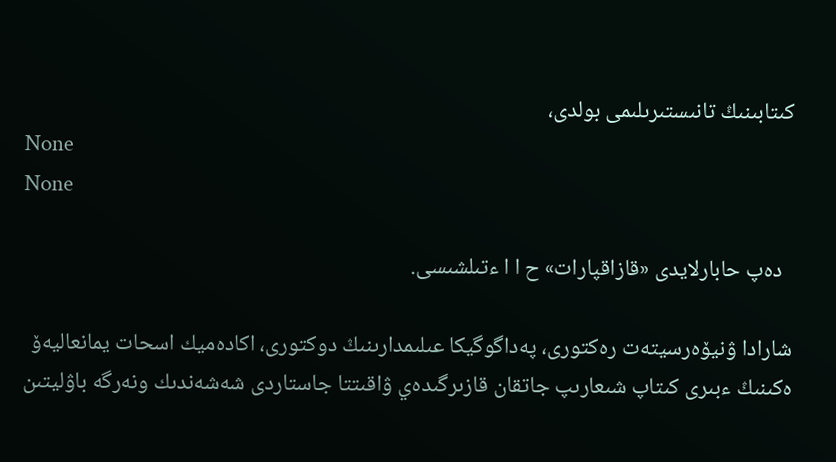كىتابىنىڭ تانىستىرىلىمى بولدى،
None
None

  دەپ حابارلايدى «قازاقپارات» ح ا ا ءتىلشىسى.

شارادا ۋنيۆەرسيتەت رەكتورى، پەداگوگيكا عىلىمدارىنىڭ دوكتورى، اكادەميك اسحات يمانعاليەۆ ەكىنىڭ ءبىرى كىتاپ شىعارىپ جاتقان قازىرگىدەي ۋاقىتتا جاستاردى شەشەندىك ونەرگە باۋليتىن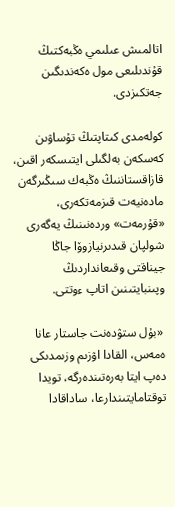اتالمىش عىلىمي ەڭبەكتىڭ قۇندىلىعى مول ەكەندىگىن جەتكىزدى.

كولەمدى كىتاپتىڭ تۇساۋىن كەسكەن بەلگىلى ايتىسكەر اقىن، قازاقستاننىڭ ەڭبەك سىڭىرگەن مادەنيەت قىزمەتكەرى، «قۇرمەت» وردەنىنىڭ يەگەرى شولپان قىدىرنيازوۆا جاڭا جيناقتى وقىعانداردىڭ وپىنبايتىنىن اتاپ ءوتتى.

 «بۇل ستۋدەنت جاستار عانا ەمەس، القادا اۋزىم وزىمدىكى دەپ ايتا بەرەتىندەرگە، تويدا توقتامايتىندارعا، ساداقادا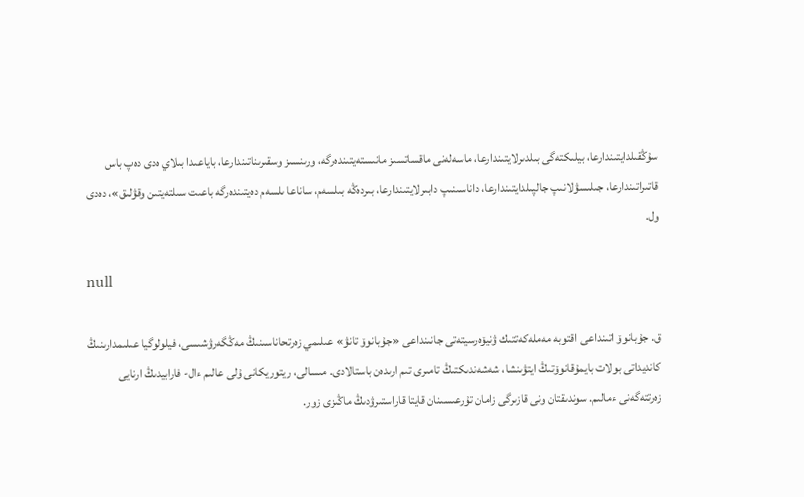سۇڭقىلدايتىندارعا، بيلىكتەگى بىلدىرلايتىندارعا، ماسەلەنى ماقساتسىز مانىستەيتىندەرگە، ورىنسىز وسقىرىناتىندارعا، باياعىدا بىلاي ەدى دەپ باس قاتىراتىندارعا، جىلىسۋلانىپ جالپىلدايتىندارعا، داناسىنىپ دابىرلايتىندارعا، بىردەڭە بىلسەم، ساناعا ىلسەم دەيتىندەرگە باعىت سىلتەيتىن وقۋلىق»، دەدى ول.

null

ق. جۇبانوۆ اتىنداعى اقتوبە مەملەكەتتىك ۋنيۆەرسيتەتى جانىنداعى «جۇبانوۆ تانۋ» عىلىمي زەرتحاناسىنىڭ مەڭگەرۋشىسى، فيلولوگيا عىلىمدارىنىڭ كانديداتى بولات بايمۇقانوۆتىڭ ايتۋىنشا، شەشەندىكتىڭ تامىرى تىم ارىدەن باستالادى. مىسالى، ريتوريكانى ۇلى عالىم ءال- فارابيدىڭ ارنايى زەرتتەگەنى ءمالىم. سوندىقتان ونى قازىرگى زامان تۇرعىسىنان قايتا قاراستىرۋدىڭ ماڭىزى زور.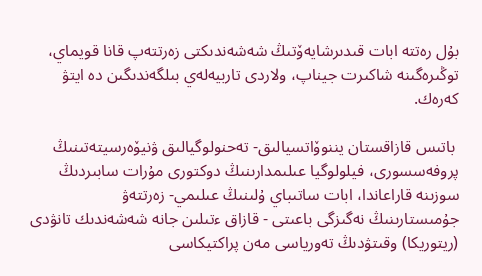بۇل رەتتە ابات قىدىرشايەۆتىڭ شەشەندىكتى زەرتتەپ قانا قويماي، توڭىرەگىنە شاكىرت جيناپ، ولاردى تاربيەلەي بىلگەندىگىن دە ايتۋ كەرەك.

 باتىس قازاقستان يننوۆاتسيالىق- تەحنولوگيالىق ۋنيۆەرسيتەتىنىڭ پروفەسسورى، فيلولوگيا عىلىمدارىنىڭ دوكتورى مۇرات سابىردىڭ سوزىنە قاراعاندا، ابات ساتىباي ۇلىنىڭ عىلىمي- زەرتتەۋ جۇمىستارىنىڭ نەگىزگى باعىتى - قازاق ءتىلىن جانە شەشەندىك تانۋدى (ريتوريكا) وقىتۋدىڭ تەورياسى مەن پراكتيكاسى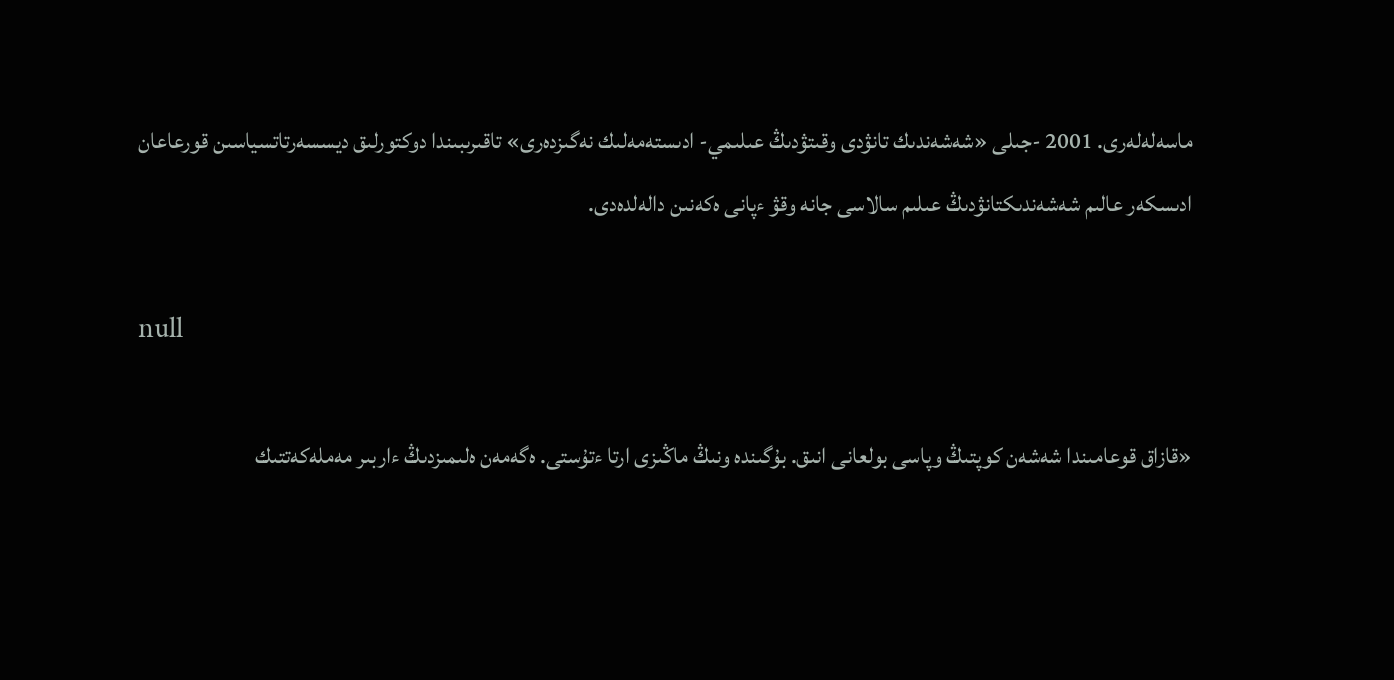ماسەلەلەرى. 2001 -جىلى «شەشەندىك تانۋدى وقىتۋدىڭ عىلىمي- ادىستەمەلىك نەگىزدەرى» تاقىرىبىندا دوكتورلىق ديسسەرتاتسياسىن قورعاعان ادىسكەر عالىم شەشەندىكتانۋدىڭ عىلىم سالاسى جانە وقۋ ءپانى ەكەنىن دالەلدەدى.

null

«قازاق قوعامىندا شەشەن كوپتىڭ وپاسى بولعانى انىق. بۇگىندە ونىڭ ماڭىزى ارتا ءتۇستى. ەگەمەن ەلىمىزدىڭ ءاربىر مەملەكەتتىك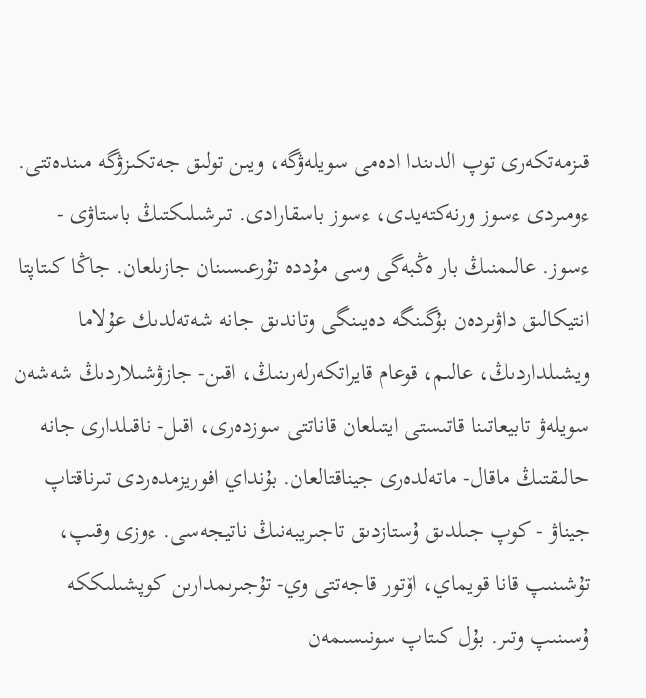قىزمەتكەرى توپ الدىندا ادەمى سويلەۋگە، ويىن تولىق جەتكىزۋگە مىندەتتى. ءومىردى ءسوز ورنەكتەيدى، ءسوز باسقارادى. تىرشىلىكتىڭ باستاۋى - ءسوز. عالىمنىڭ بار ەڭبەگى وسى مۇددە تۇرعىسىنان جازىلعان. جاڭا كىتاپتا انتيكالىق داۋىردەن بۇگىنگە دەيىنگى وتاندىق جانە شەتەلدىك عۇلاما ويشىلداردىڭ، عالىم، قوعام قايراتكەرلەرىنىڭ، اقىن- جازۋشىلاردىڭ شەشەن سويلەۋ تابيعاتىنا قاتىستى ايتىلعان قاناتتى سوزدەرى، اقىل- ناقىلدارى جانە حالىقتىڭ ماقال- ماتەلدەرى جيناقتالعان. بۇنداي افوريزمدەردى تىرناقتاپ جيناۋ - كوپ جىلدىق ۇستازدىق تاجىريبەنىڭ ناتيجەسى. ءوزى وقىپ، تۇشىنىپ قانا قويماي، اۆتور قاجەتتى وي- تۇجىرىمدارىن كوپشىلىككە ۇسىنىپ وتىر. بۇل كىتاپ سونىسىمەن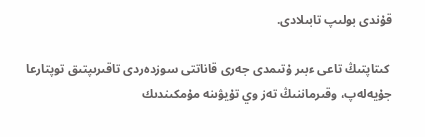قۇندى بولىپ تابىلادى.

 كىتاپتىڭ تاعى ءبىر ۇتىمدى جەرى قاناتتى سوزدەردى تاقىرىپتىق توپتارعا جۇيەلەپ، وقىرماننىڭ تەز وي تۇيۋىنە مۇمكىندىك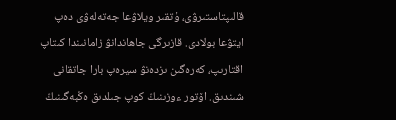قالىپتاستىرۋى، ۇتقىر ويلاۋعا جەتەلەۋى دەپ ايتۋعا بولادى. قازىرگى جاھاندانۋ زامانىندا كىتاپ اقتارىپ، كەرەگىن ىزدەنۋ سيرەپ بارا جاتقانى شىندىق. اۆتور ءوزىنىڭ كوپ جىلدىق ەڭبەگىنىڭ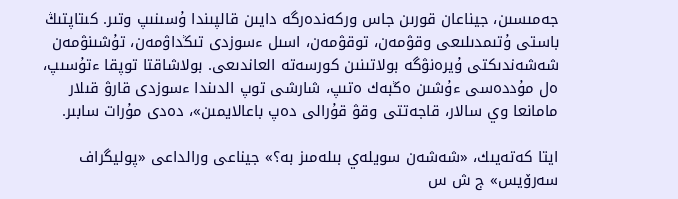جەمىسىن، جيناعان قورىن جاس وركەندەرگە دايىن قالپىندا ۇسىنىپ وتىر. كىتاپتىڭ باستى ۇتىمدىلىعى وقۋمەن، توقۋمەن، اسىل ءسوزدى تىڭداۋمەن، تۇشىنۋمەن شەشەندىكتى ۇيرەنۋگە بولاتىنىن كورسەتە العاندىعى. بولاشاقتا توپقا ءتۇسىپ، ەل مۇددەسى ءۇشىن ەڭبەك ەتىپ، شارشى توپ الدىندا ءسوزدى قارۋ قىلار مامانعا وي سالار، قاجەتتى وقۋ قۇرالى دەپ باعالايمىن»، دەدى مۇرات سابىر.

ايتا كەتەيىك، «شەشەن سويلەي بىلەمىز بە؟» جيناعى ورالداعى «پوليگراف سەرۆيس» ج ش س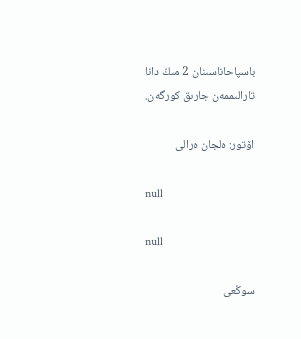باسپاحاناسىنان 2 مىڭ دانا تارالىممەن جارىق كورگەن.

اۆتور: ەلجان ەرالى

null

null

سوڭعى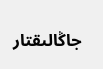جاڭالىقتار